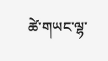ཚེ་གཡང་ལྷ་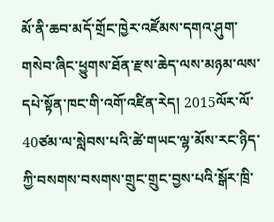མོ་ནི་ཆབ་མདོ་གྲོང་ཁྱེར་འཛོམས་དགའ་ཤུག་གསེབ་ཞིང་ཕྱུགས་ཐོན་རྫས་ཆེད་ལས་མཉམ་ལས་དཔེ་སྟོན་ཁང་གི་འགོ་འཛིན་རེད། 2015ལོར་ལོ་40ཙམ་ལ་སླེབས་པའི་ཚེ་གཡང་ལྷ་མོས་རང་ཉིད་ཀྱི་བསགས་བསགས་གྲུང་གྲུང་བྱས་པའི་སྒོར་ཁྲི་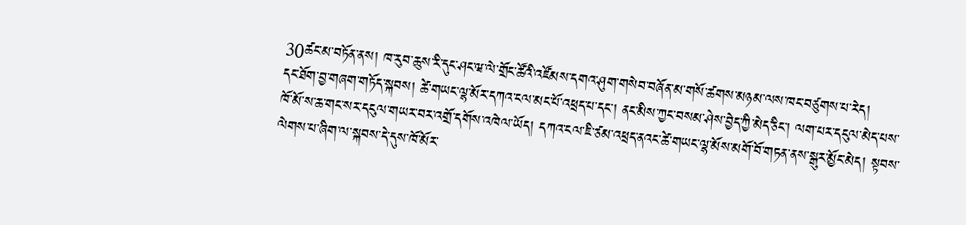30ཚང་མ་བཏོན་ནས། ཁ་རུབ་ཆུས་རི་དུང་ཤང་ཝ་ལེ་གྲོང་ཚོའི་འཛོམས་དགའ་ཤུག་གསེབ་བཞོན་མ་གསོ་ཚགས་མཉམ་ལས་ཁང་བཙུགས་པ་རེད།
དང་ཐོག་བྱ་གཞག་གཏོད་སྐབས། ཚེ་གཡང་ལྷ་མོར་དཀའ་ངལ་མང་པོ་འཕྲད་པ་དང་། ནང་མིས་ཀྱང་བསམ་ཤེས་བྱེད་ཀྱི་མེད་ཅིང་། ལག་པར་དངུལ་མེད་པས་ཁོ་མོ་ས་ཆ་གང་སར་དངུལ་གཡར་བར་འགྲོ་དགོས་འཁེལ་ཡོད། དཀའ་ངལ་ཇི་ཙམ་འཕྲད་ནའང་ཚེ་གཡང་ལྷ་མོས་མགོ་བོ་གཏན་ནས་སྒུར་མྱོང་མེད། སྟབས་ལེགས་པ་ཞིག་ལ་སྐབས་དེ་དུས་ཁོ་མོར་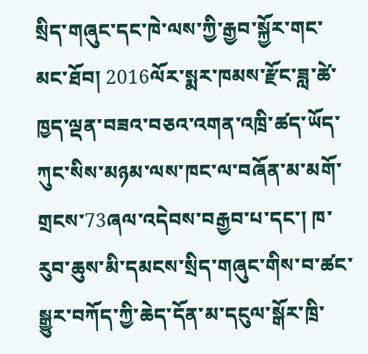སྲིད་གཞུང་དང་ཁེ་ལས་ཀྱི་རྒྱབ་སྐྱོར་གང་མང་ཐོབ། 2016ལོར་སྨར་ཁམས་རྫོང་ཟླ་ཚེ་ཁྱད་ལྡན་བཟའ་བཅའ་འགན་འཁྲི་ཚད་ཡོད་ཀུང་སིས་མཉམ་ལས་ཁང་ལ་བཞོན་མ་མགོ་གྲངས་73ཞལ་འདེབས་བརྒྱབ་པ་དང་། ཁ་རུབ་ཆུས་མི་དམངས་སྲིད་གཞུང་གིས་བ་ཚང་སྒྱུར་བཀོད་ཀྱི་ཆེད་དོན་མ་དངུལ་སྒོར་ཁྲི་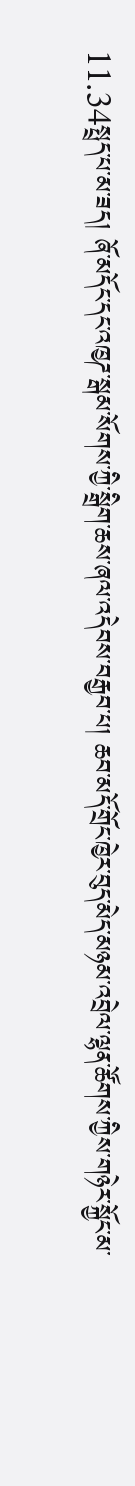11.34སྤྲད་པ་མ་ཟད། ཞོ་མདོང་དང་འཁྱཌ་སྒམ་སོགས་ཀྱི་སྒྲིག་ཆས་ཞལ་འདེབས་བརྒྱབ་པ། ཆབ་མདོ་གྲོང་ཁྱེར་བུད་མེད་མཉམ་འབྲེལ་ལྷན་ཚོགས་ཀྱིས་གཉེར་སྐྱོང་མ་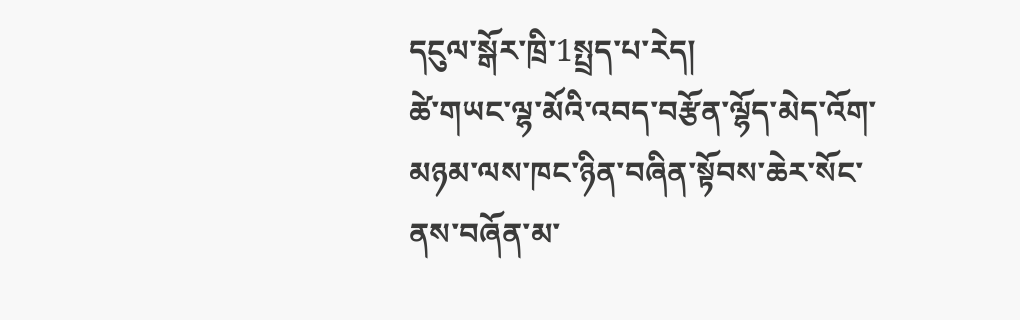དངུལ་སྒོར་ཁྲི་1སྤྲད་པ་རེད།
ཚེ་གཡང་ལྷ་མོའི་འབད་བརྩོན་ལྷོད་མེད་འོག་མཉམ་ལས་ཁང་ཉིན་བཞིན་སྟོབས་ཆེར་སོང་ནས་བཞོན་མ་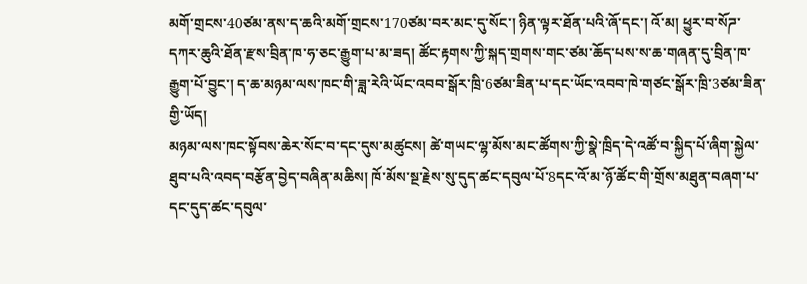མགོ་གྲངས་40ཙམ་ནས་ད་ཆའི་མགོ་གྲངས་170ཙམ་བར་མང་དུ་སོང་། ཉིན་ལྟར་ཐོན་པའི་ཞོ་དང་། འོ་མ། ཕྱུར་བ་སོཌ་དཀར་ཆུའི་ཐོན་རྫས་བྲིན་ཁ་ཧ་ཅང་རྒྱུག་པ་མ་ཟད། ཚོང་རྟགས་ཀྱི་སྐད་གྲགས་གང་ཙམ་ཆོད་པས་ས་ཆ་གཞན་དུ་བྲིན་ཁ་རྒྱུག་པོ་བྱུང་། ད་ཆ་མཉམ་ལས་ཁང་གི་ཟླ་རེའི་ཡོང་འབབ་སྒོར་ཁྲི་6ཙམ་ཟིན་པ་དང་ཡོང་འབབ་ཁེ་གཙང་སྒོར་ཁྲི་3ཙམ་ཟིན་གྱི་ཡོད།
མཉམ་ལས་ཁང་སྟོབས་ཆེར་སོང་བ་དང་དུས་མཚུངས། ཚེ་གཡང་ལྷ་མོས་མང་ཚོགས་ཀྱི་སྣེ་ཁྲིད་དེ་འཚོ་བ་སྐྱིད་པོ་ཞིག་སྐྱེལ་ཐུབ་པའི་འབད་བརྩོན་བྱེད་བཞིན་མཆིས། ཁོ་མོས་སྔ་རྗེས་སུ་དུད་ཚང་དབུལ་པོ་8དང་འོ་མ་ཉོ་ཚོང་གི་གྲོས་མཐུན་བཞག་པ་དང་དུད་ཚང་དབུལ་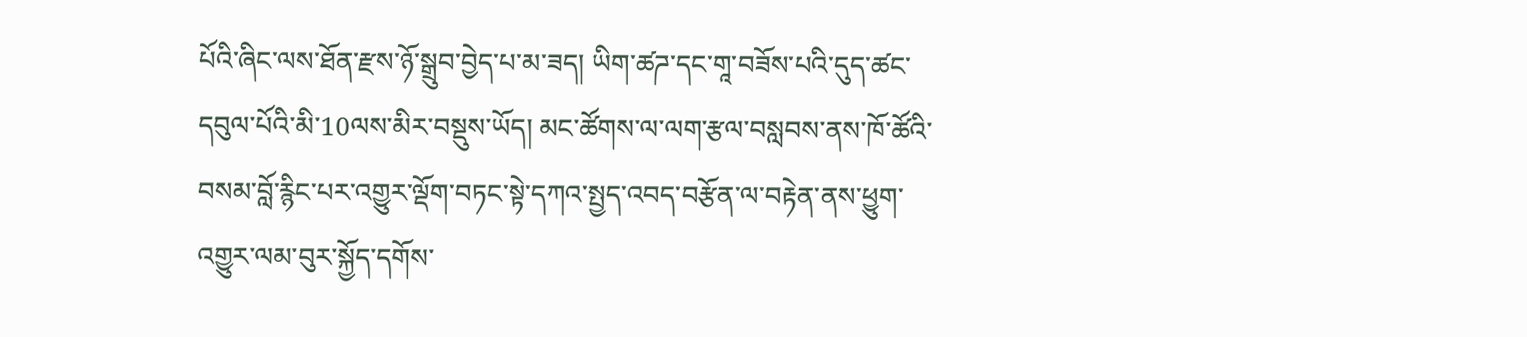པོའི་ཞིང་ལས་ཐོན་རྫས་ཉོ་སྒྲུབ་བྱེད་པ་མ་ཟད། ཡིག་ཚཌ་དང་གཱ་བཟོས་པའི་དུད་ཚང་དབུལ་པོའི་མི་10ལས་མིར་བསྡུས་ཡོད། མང་ཚོགས་ལ་ལག་རྩལ་བསླབས་ནས་ཁོ་ཚོའི་བསམ་བློ་རྙིང་པར་འགྱུར་ལྡོག་བཏང་སྟེ་དཀའ་སྤྱད་འབད་བརྩོན་ལ་བརྟེན་ནས་ཕྱུག་འགྱུར་ལམ་བུར་སྐྱོད་དགོས་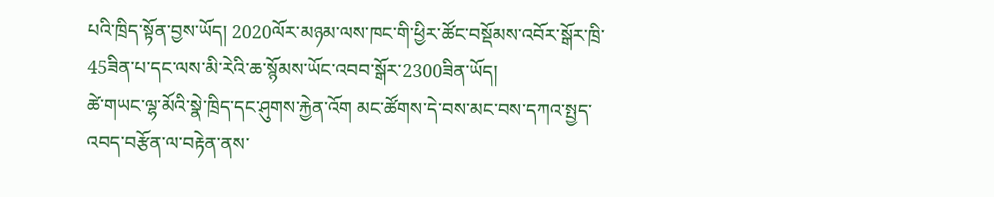པའི་ཁྲིད་སྟོན་བྱས་ཡོད། 2020ལོར་མཉམ་ལས་ཁང་གི་ཕྱིར་ཚོང་བསྡོམས་འབོར་སྒོར་ཁྲི་45ཟིན་པ་དང་ལས་མི་རེའི་ཆ་སྙོམས་ཡོང་འབབ་སྒོར་2300ཟིན་ཡོད།
ཚེ་གཡང་ལྷ་མོའི་སྣེ་ཁྲིད་དང་ཤུགས་རྐྱེན་འོག མང་ཚོགས་དེ་བས་མང་བས་དཀའ་སྤྱད་འབད་བརྩོན་ལ་བརྟེན་ནས་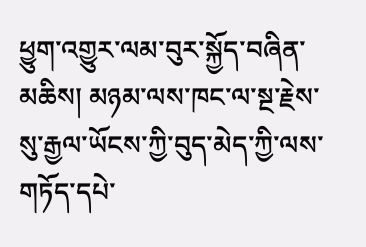ཕྱུག་འགྱུར་ལམ་བུར་སྐྱོད་བཞིན་མཆིས། མཉམ་ལས་ཁང་ལ་སྔ་རྗེས་སུ་རྒྱལ་ཡོངས་ཀྱི་བུད་མེད་ཀྱི་ལས་གཏོད་དཔེ་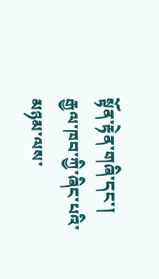སྟོན་རྟེན་གཞི་དང་། རྒྱལ་ཁབ་ཀྱི་ཞིང་པའི་མཉམ་ལས་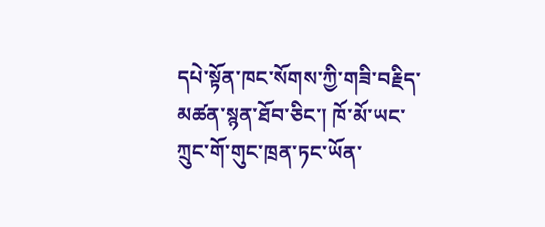དཔེ་སྟོན་ཁང་སོགས་ཀྱི་གཟི་བརྗིད་མཚན་སྙན་ཐོབ་ཅིང་། ཁོ་མོ་ཡང་ཀྲུང་གོ་གུང་ཁྲན་ཏང་ཡོན་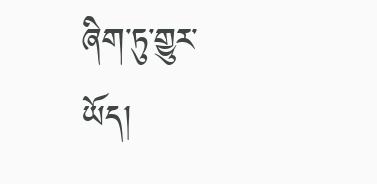ཞིག་ཏུ་གྱུར་ཡོད།